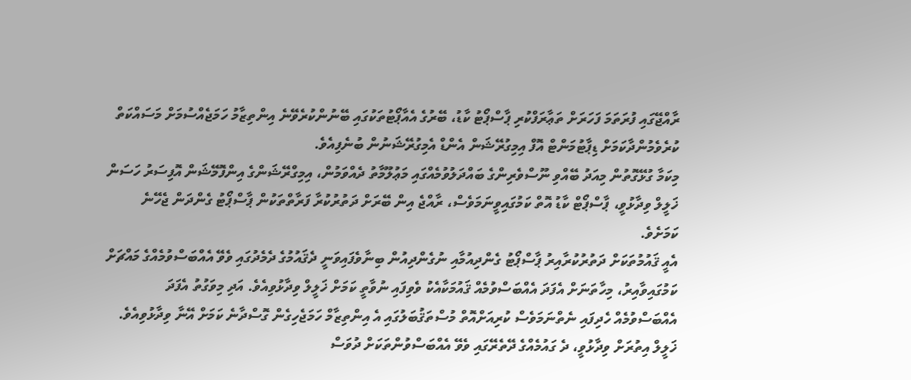ރާއްޖޭގައި ފުރަތަމަ ފަހަރަށް ތަޢާރަފްކުރި ޕާސްޕޯޓު ކާޑު، ބޭރުގެ އެއާޕޯޓުތަކުގައި ބޭނުންކުރެވޭނެ އިންތިޒާމު ހަމަޖެއްސުމަށް މަސައްކަތް ކުރެވެމުންދާކަމަށް ޑިޕާޓުމަންޓް އޮފް އިމިގުރޭޝަން އެންޑް އެމިގުރޭޝަނުން ބުނެފިއެވެ.
މިކަމާ ގުޅޭގޮތުން މިއަދު ބޭއްވި ނޫސްވެރިންގެ ބައްދަލުވުމެއްގައި މަޢުލޫމާތު ދެއްވަމުން، އިމިގްރޭޝަންގެ އިންފޮމޭޝަން އޮފިސަރު ހަސަން ޚަލީލް ވިދާޅުވީ، ޕާސްޕޯޓް ކާޑު އޮތް ކަމުގައިވީނަމަވެސް، ރާއްޖެ އިން ބޭރަށް ދަތުރުކުރާ ފަރާތްތަކުން ޕާސްޕޯޓު ގެންދަން ޖެހޭނެ ކަމަށެވެ.
އެއީ ޤައުމުތަކަށް ދަތުރުކުރާއިރު ޕާސްޕޯޓު ގެންދިއުމާއި ނުގެންދިއުން ބިނާވެފައިވަނީ ދެޤައުމުގެ ދެމެދުގައި ވެވޭ އެއްބަސްވުމެއްގެ މައްޗަށް ކަމުގައިވާއިރު، މިހާތަނަށް އެފަދަ އެއްބަސްވުމެއް ޤައުމަކާއެކު ވެވިފައި ނުވާތީ ކަމަށް ޚަލީލް ވިދާޅުވިއެވެ. އަދި މިވަގުތު އެފަދަ އެއްބަސްވުމެއް ހެދިފައި ނެތްނަމަވެސް ކުރިއަށްއޮތް މުސްތަޤުބަލުގައި އެ އިންތިޒާމް ހަމަޖެހިގެން ގޮސްދާނެ ކަމަށް އޭނާ ވިދާޅުވިއެވެ.
ޚަލީލް އިތުރަށް ވިދާޅުވީ، ދެ ގައުމެއްގެ ދޭތެރޭގައި ވެވޭ އެއްބަސްވުންތަކަށް ދުވަސް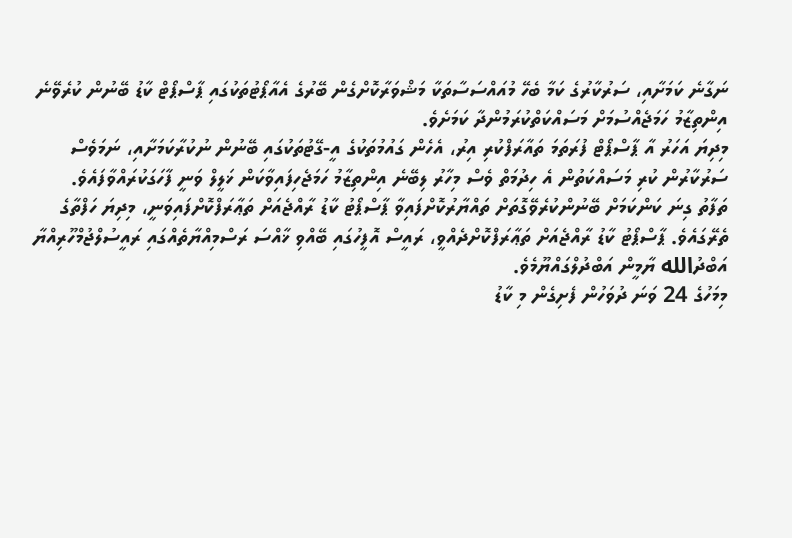ނަގާނެ ކަމަށާއި، ސަރުކާރުގެ ކަމާ ބެހޭ މުއައްސަސާތަކާ މަޝްވަރާކޮށްގެން ބޭރުގެ އެއާޕޯޓުތަކުގައި ޕާސްޕޯޓް ކާޑު ބޭނުން ކުރެވޭނެ އިންތިޒާމު ހަމަޖެއްސުމަށް މަސައްކަތްކުރަމުންދާ ކަމަށެވެ.
މިދިޔަ އަހަރު އާ ޕާސްޕޯޓް ފުރަތަމަ ތައާރަފްކުރި އިރު، އެހެން ގައުމުތަކުގެ އީ-ގޭޓުތަކުގައި ބޭނުން ނުކުރާކަމަށާއި، ނަމަވެސް ސަރުކާރުން ކުރި މަސައްކަތުން އެ ހިދުމަތް ވެސް މިހާރު ލިބޭނެ އިންތިޒާމު ހަމަޖެހިފައިވާކަން ޚަލީލް ވަނީ ފާހަގަކުރައްވާފައެވެ.
ތަފާތު ގިނަ ކަންކަމަށް ބޭނުންކުރެވޭގޮތަށް ތައްޔާރުކޮށްފައިވާ ޕާސްޕޯޓު ކާޑު ރާއްޖެއަށް ތަޢާރަފްކޮށްފައިވަނީ، މިދިޔަ ހަފްތާގެ ތެރޭގައެވެ. ޕާސްޕޯޓު ކާޑު ރާއްޖެއަށް ތަޢާރަފްކޮށްދެއްވީ، ރައީސް އޮފީހުގައި ބޭއްވި ޚާއްސަ ރަސްމިއްޔާތެއްގައި ރައީސުލްޖުމްހޫރިއްޔާ އަބްދުالله ޔާމީން އަބްދުލްގައްޔޫމެވެ.
މިމަހުގެ 24 ވަނަ ދުވަހުން ފެށިގެން މި ކާޑު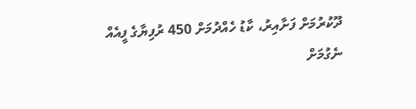ދޫކުރުމަށް ފަށާއިރު، ކާޑު ހެއްދުމަށް 450 ރުފިޔާގެ ފީއެއް ނެގުމަށް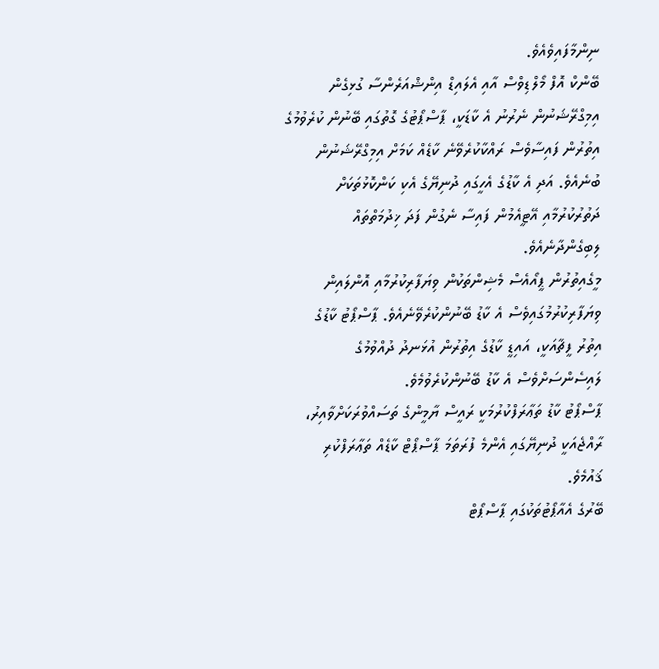ނިންމާފައިވެއެވެ.
ބޭންކް އޮފް މޯލްޑިވްސް އާއި އެލައިޑް އިންޝްއަރެންސާ ގުޅިގެން އިމިގްރޭޝަނުން ނެރުނު އެ ކާޑަކީ، ޕާސްޕޯޓުގެ ގޮތުގައި ބޭނުން ކުރެވުމުގެ އިތުރުން ފައިސާވެސް ރައްކާކުރެވޭނެ ކާޑެއް ކަމަށް އިމިގްރޭޝަނުން ބުނެއެވެ. އަދި އެ ކާޑުގެ އެހީގައި ދުނިޔޭގެ އެކި ކަންކޮޅުތަކަށް ދަތުރުކުރުމާއި އޭޓީއެމުން ފައިސާ ނެގުން ފަދަ ޚިދުމަތްތައް ލިބިގެންދާނެއެވެ.
މީގެއިތުރުން ޕީއޯއެސް މެޝިންތަކުން ވިޔަފާރިކުރުމާއި އޮންލައިން ވިޔަފާރިކުރުމުގައިވެސް އެ ކާޑު ބޭނުންކުރެވޭނެއެވެ. ޕާސްޕޯޓު ކާޑުގެ އިތުރު ފީޗާއަކީ، އައިޑީ ކާޑުގެ އިތުރުން އުޅަނދު ދުއްވުމުގެ ލައިސެންސަށްވެސް އެ ކާޑު ބޭނުންކުރެވުމެވެ.
ޕާސްޕޯޓު ކާޑު ތަޢާރަފްކުރުމަކީ ރައީސް ޔާމީންގެ ތަސައްވުރަކަށްވާއިރު، ރާއްޖެއަކީ ދުނިޔޭގައި އެންމެ ފުރަތަމަ ޕާސްޕޯޓް ކާޑެއް ތަޢާރަފްކުރި ޤައުމެވެ.
ބޭރުގެ އެއާޕޯޓުތަކުގައި ޕާސްޕޯޓް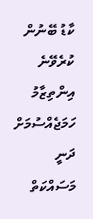ކާޑު ބޭނުން ކުރެވޭނެ އިންތިޒާމު ހަމަޖެއްސުމަށް ދަނީ މަސައްކަތް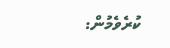ކުރެވެމުން: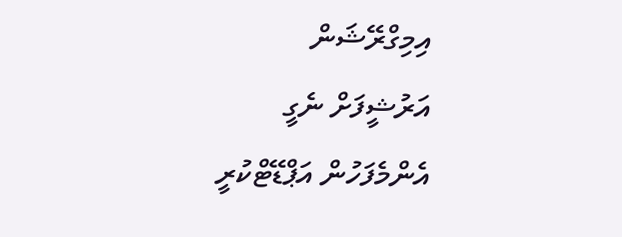އިމިގްރޭޝަން
އަރުޝީފަށް ނެގީ
އެންމެފަހުން އަޕްޑޭޓްކުރީ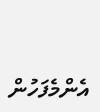އެންމެފަހުން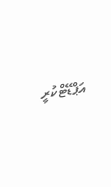އަޕްޑޭޓްކުރީ